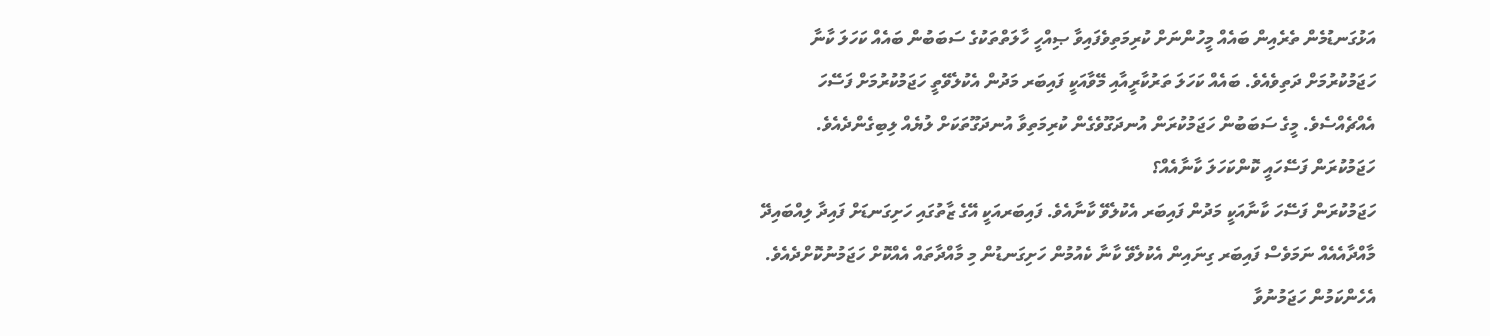އަޅުގަނޑުމެން ތެރެއިން ބައެއް މީހުންނަށް ކުރިމަތިވެފައިވާ ޞިއްހީ ހާލަތްތަކުގެ ސަބަބުން ބައެއް ކަހަލަ ކާނާ ހަޖަމުކުރުމަށް ދަތިވެއެވެ. ބައެއް ކަހަލަ ތަރުކާރީއާއި މޭވާއަކީ ފައިބަރ މަދުން އެކުލެވޭތީ ހަޖަމުކުރުމަށް ފަސޭހަ އެއްޗެއްސެވެ. މީގެ ސަބަބުން ހަޖަމުކުރަން އުނދަގޫވެގެން ކުރިމަތިވާ އުނދަގޫތަކަށް ލުޔެއް ލިބިގެންދެއެވެ.
ހަޖަމުކުރަން ފަސޭހައީ ކޮންކަހަލަ ކާނާއެއް؟
ހަޖަމުކުރަން ފަސޭހަ ކާނާއަކީ މަދުން ފައިބަރ އެކުލެވޭ ކާނާއެވެ. ފައިބަރއަކީ އޭގެ ޒާތުގައި ހަށިގަނޑަށް ފައިދާ ލިއްބައިދޭ މާއްދާއެއެއް ނަމަވެސް ފައިބަރ ގިނައިން އެކުލެވޭ ކާނާ ކެއުމުން ހަށިގަނޑުން މި މާއްދާތައް އެއްކޮށް ހަޖަމުނުކޮށްދެއެވެ. އެހެންކަމުން ހަޖަމުނުވާ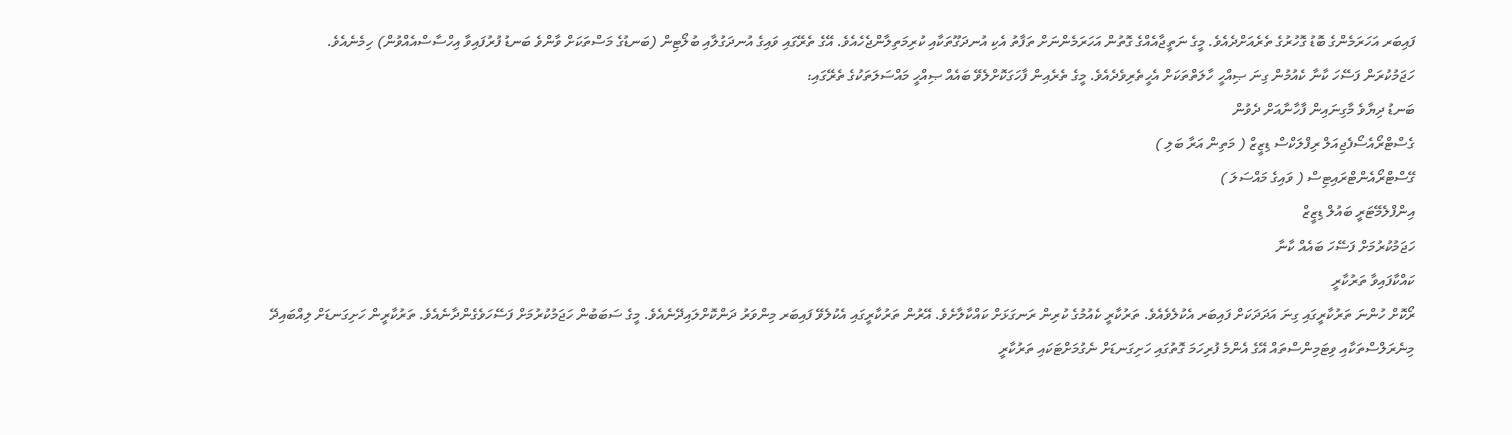ފައިބަރ އަހަރަމެންގެ ބޮޑު ގޮހުރުގެ ތެރެއަށްދެއެވެ. މީގެ ނަތީޖާއެއްގެ ގޮތުން އަހަރަމެންނަށް ތަފާތު އެކި އުނދަގޫތަކާއި ކުރިމަތިލާންޖެހެއެވެ. އޭގެ ތެރޭގައި ވައިގެ އުނދަގުލާއި ބުލޯޓިން (ބަނޑުގެ މަސްތަކަށް ވާންވެ ބަނޑު ފުރުފައިވާ އިހްސާސްއެއްވުން) ހިމެނެއެވެ.
ހަޖަމުކުރަން ފަސޭހަ ކާނާ ކެއުމުން ގިނަ ޞިއްހީ ހާލަތްތަކަށް އެހީތެރިވެދެއެވެ. މީގެ ތެރެއިން ފާހަގަކޮށްލެވޭ ބައެއް ޞިއްހީ މައްސަލަތަކުގެ ތެރޭގައި:
ބަނޑު ދިޔާވެ މާގިނައިން ފާހާނާއަށް ދެވުން
ގެސްޓްރޯއެސޯފެޖިއަލް ރިފްލަކްސް ޑިޒީޒް ( މަތިން އަރާ ބަލި )
ގޭސްޓްރޯއެންޓްރައިޓިސް ( ވައިގެ މައްސަލަ )
އިންފްލެމޭޓަރީ ބައުލް ޑިޒީޒް
ހަޖަމުކުރުމަށް ފަސޭހަ ބައެއް ކާނާ
ކައްކާފައިވާ ތަރުކާރީ
ރޯކޮށް ހުންނަ ތަރުކާރީގައި ގިނަ އަދަދަކަށް ފައިބަރ އެކުލެވެއެވެ. ތަރުކާރީ ކެއުމުގެ ކުރިން ރަނގަޅަށް ކައްކާލާށެވެ. އޭރުން ތަރުކާރީގައި އެކުލެވޭ ފައިބަރ މިންވަރު ދަންކޮށްލައިދޭނެއެވެ. މީގެ ސަބަބުން ހަޖަމުކުރުމަށް ފަސޭހަވެގެންދާނެއެވެ. ތަރުކާރީން ހަށިގަނޑަށް ލިއްބައިދޭ މިނެރަލްސްތަކާއި ވިޓަމިންސްތައް އޭގެ އެންމެ ފުރިހަމަ ގޮތުގައި ހަށިގަނޑަށް ނެގުމަށްޓަކައި ތަރުކާރީ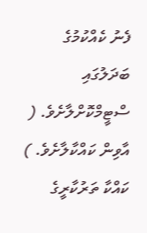ފެނު ކެއްކުމުގެ ބަދަލުގައި ސްޓީމްކޮށްލާށެވެ. ( އާވިން ކައްކާލާށެވެ. )
ކައްކާ ތަރުކާރީގެ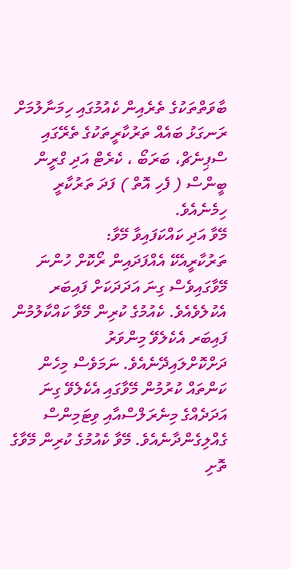ބާވަތްތަކުގެ ތެރެއިން ކެއުމުގައި ހިމަނާލުމަށް ރަނގަޅު ބައެއް ތަރުކާރީތަކުގެ ތެރޭގައި ސްޕިނެޗް، ބަރަބޯ ، ކެރެޓް އަދި ގްރީން ބީންސް ( ފެހި އޮތް ) ފަދަ ތަރުކާރީ ހިމެނެއެވެ.
މޭވާ އަދި ކައްކަފައިވާ މޭވާ:
ތަރުކާރީއެކޭ އެއްފަދައިން ރޯކޮށް ހުންނަ މޭވާގައިވެސް ގިނަ އަދަދަކަށް ފައިބަރ އެކުލެވެއެވެ. ކެއުމުގެ ކުރިން މޭވާ ކައްކާލުމުން ފައިބަރ އެކެލެވޭ މިންވަރު ދަށްކޮށްލައިދޭނެއެވެ. ނަމަވެސް މިހެން ކަންތައް ކުރުމުން މޭވާގައި އެކެލެވޭ ގިނަ އަދަދެއްގެ މިނެރަލްސްއާއި ވިޓަމިންސް ގެއްލިގެންދާނެއެވެ. މޭވާ ކެއުމުގެ ކުރިން މޭވާގެ ތޮށި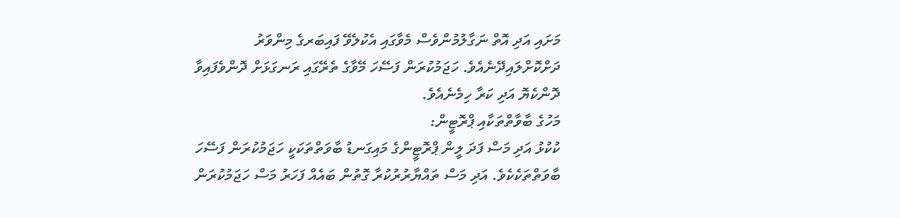މަށައި އަދި އޮތް ނަގާލުމުންވެސް މެވާގައި އެކުލެވޭ ފައިބަރގެ މިންވަރު ދަށްކޮށްލައިދޭނެއެވެ. ހަޖަމުކުރަން ފަސޭހަ މޭވާގެ ތެރޭގައި ރަނގަޅަށް ދޮންވެފައިވާ ދޮންކެޔޮ އަދި ކަރާ ހިމެނެއެވެ.
މަހުގެ ބާވާތްތަކާއި ޕްރޮޓީން:
ކުކުޅު އަދި މަސް ފަދަ ލީން ޕްރޮޓީންގެ މައިގަނޑު ބާވަތްތަކަކީ ހަޖަމުކުރަން ފަސޭހަ ބާވަތްތަކެކެވެ. އަދި މަސް ތައްޔާރުރުކުރާ ގޮތުން ބައެއް ފަހަރު މަސް ހަޖަމުކުރަން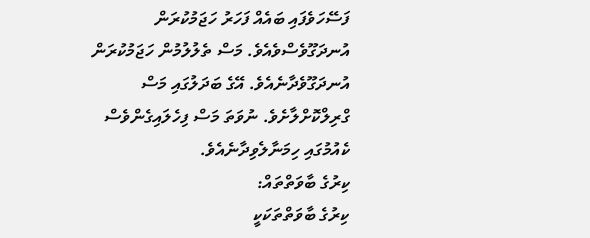ފަސޭހަވެފައި ބައެއް ފަހަރު ހަޖަމުކުރަން އުނދަގޫވެސްވެއެވެ. މަސް ތެލުލުމުން ހަޖަމުކުރަން އުނދަގޫވެދާނެއެވެ. އޭގެ ބަދަލުގައި މަސް ގްރިލްކޮށްލާށެވެ. ނުވަތަ މަސް ފިހެލައިގެންވެސް ކެއުމުގައި ހިމަނާލެވިދާނެއެވެ.
ކިރުގެ ބާވަތްތައް:
ކިރުގެ ބާވަތްތަކަކީ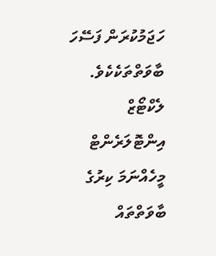ހަޖަމުކުރަން ފަސޭހަ ބާވަތްތަކެކެވެ. ލެކްޓޯޒް އިންޓޮލަރެންޓް މީހެއްނަމަ ކިރުގެ ބާވަތްތައް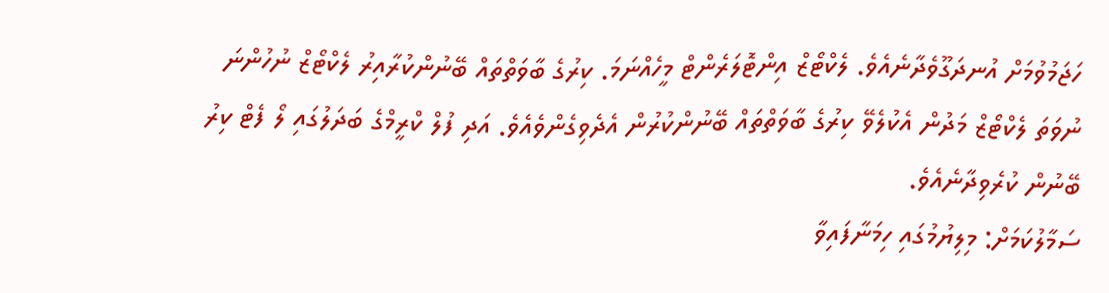ހަޖަމުވުމަށް އުނދަގޫވެދާނެއެވެ. ލެކްޓޯޒް އިންޓޮލަރެންޓް މީހެއްނަމަ. ކިރުގެ ބާވަތްތައް ބޭނުންކުރާއިރު ލެކްޓޯޒް ނުހުންނަ ނުވަތަ ލެކްޓޯޒް މަދުން އެކުލެވޭ ކިރުގެ ބާވަތްތައް ބޭނުންކުރުން އެދެވިގެންވެއެވެ. އަދި ފުލް ކްރީމްގެ ބަދަލުގައި ލޯ ފެޓް ކިރު ބޭނުން ކުރެވިދާނެއެވެ.
ސަމާލުކަމަށް: މިލިޔުމުގައި ހިމަނާފައިވާ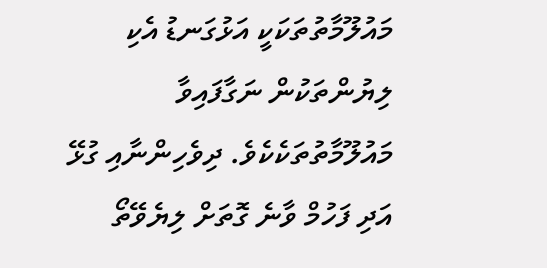މައުލޫމާތުތަކަކީ އަޅުގަނޑު އެކި ލިޔުންތަކުން ނަގާފައިވާ މައުލޫމާތުތަކެކެވެ. ދިވެހިންނާއި ގުޅޭ އަދި ފަހުމް ވާނެ ގޮތަށް ލިޔެވޭތޯ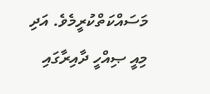މަސައްކަތްކުރީމެވެ. އަދި މިއީ ޞިއްހީ ދާއިރާގައި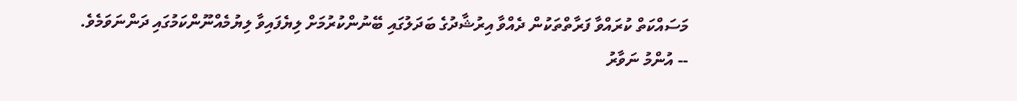މަސައްކަތް ކުރައްވާ ފަރާތްތަކުން ދެއްވާ އިރުޝާދުގެ ބަދަލުގައި ބޭނުންކުރުމަށް ލިޔެފައިވާ ލިޔުމެއްނޫންކަމުގައި ދަންނަވަމެވެ.
-- އުންމު ނަވާރު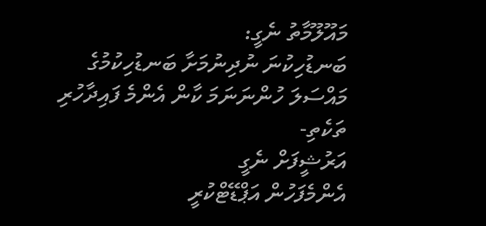މައޫލޫމާތު ނެގީ:
ބަނޑުހިކުނަ ނުދިނުމަށާ ބަނޑުހިކުމުގެ މައްސަލަ ހުންނަނަމަ ކާން އެންމެ ފައިދާހުރި ތަކެތި-
އަރުޝީފަށް ނެގީ
އެންމެފަހުން އަޕްޑޭޓްކުރީ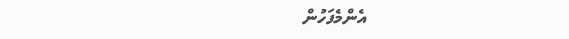އެންމެފަހުން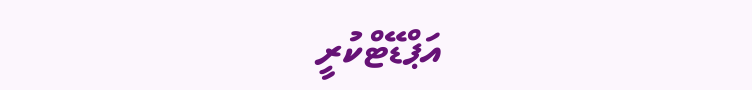އަޕްޑޭޓްކުރީ